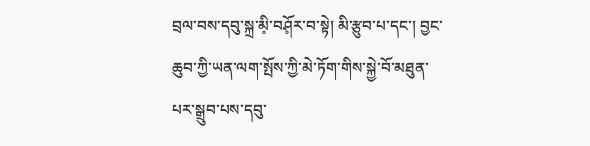བྲལ་བས་དབུ་སྐྲ་མི༷་བཤོ༷ར་བ་སྟེ། མི་རྩུབ་པ་དང་། བྱང་ཆུབ་ཀྱི་ཡན་ལག་སྤོས་ཀྱི་མེ་ཏོག་གིས་སྐྱེ་བོ་མཐུན་པར་སྒྲུབ་པས་དབུ་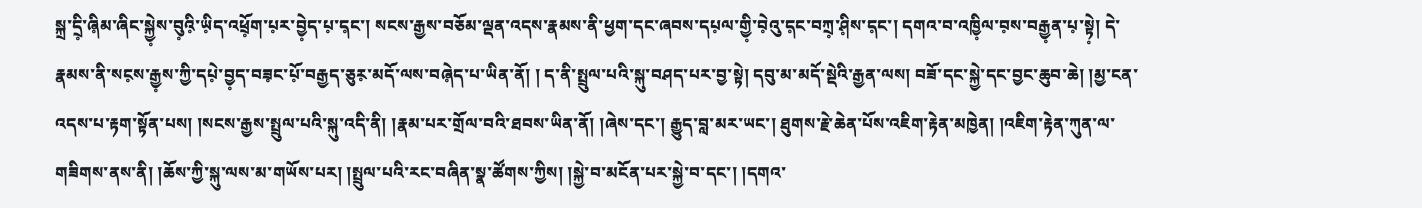སྐྲ་དྲི༷་ཞི༷མ་ཞིང་སྐྱེ༷ས་བུ༷འི༷་ཡི༷ད་འཕྲོ༷ག་པ༷ར་བྱེ༷ད་པ༷་ད༷ང་། སངས་རྒྱས་བཅོམ་ལྡན་འདས་རྣམས་ནི་ཕྱག་དང་ཞབས་དཔ༷ལ་གྱི༷་བེ༷འུ་ད༷ང་བཀྲ༷་ཤི༷ས་ད༷ང་། དགའ་བ་འཁྱི༷ལ་བ༷ས་བརྒྱ༷ན་པ༷་སྟེ༷། དེ་རྣམས་ནི་སང༷ས་རྒྱ༷ས་ཀྱི་དཔེ༷་བྱ༷ད་བཟ༷ང་པོ༷་བརྒྱད་ཅུར༷་མདོ་ལས་བཞེ༷ད་པ་ཡིན་ནོ། ། ད་ནི་སྤྲུལ་པའི་སྐུ་བཤད་པར་བྱ་སྟེ། དབུ་མ་མདོ་སྡེའི་རྒྱན་ལས། བཟོ་དང་སྐྱེ་དང་བྱང་ཆུབ་ཆེ། །མྱ་ངན་འདས་པ་རྟག་སྟོན་པས། །སངས་རྒྱས་སྤྲུལ་པའི་སྐུ་འདི་ནི། །རྣམ་པར་གྲོལ་བའི་ཐབས་ཡིན་ནོ། །ཞེས་དང་། རྒྱུད་བླ་མར་ཡང་། ཐུགས་རྗེ་ཆེན་པོས་འཇིག་རྟེན་མཁྱེན། །འཇིག་རྟེན་ཀུན་ལ་གཟིགས་ནས་ནི། །ཆོས་ཀྱི་སྐུ་ལས་མ་གཡོས་པར། །སྤྲུལ་པའི་རང་བཞིན་སྣ་ཚོགས་ཀྱིས། །སྐྱེ་བ་མངོན་པར་སྐྱེ་བ་དང་། །དགའ་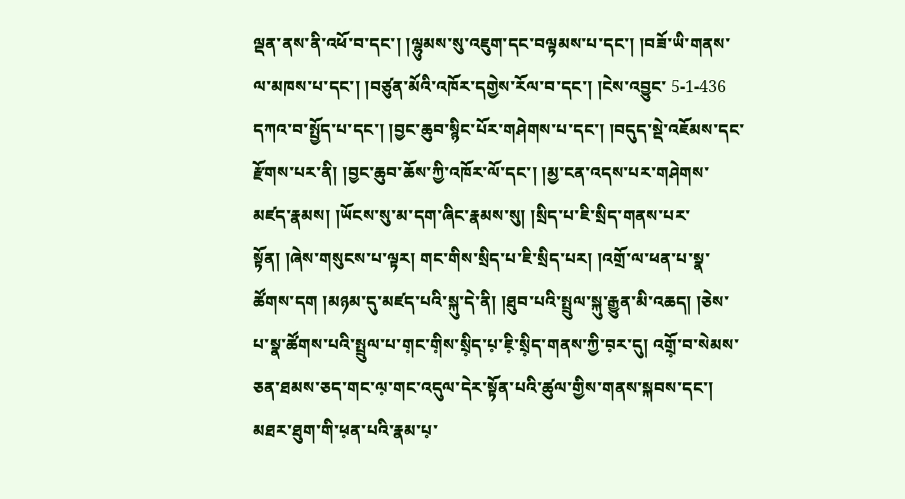ལྡན་ནས་ནི་འཕོ་བ་དང་། །ལྷུམས་སུ་འཇུག་དང་བལྟམས་པ་དང་། །བཟོ་ཡི་གནས་ལ་མཁས་པ་དང་། །བཙུན་མོའི་འཁོར་དགྱེས་རོལ་བ་དང་། །ངེས་འབྱུང་ 5-1-436 དཀའ་བ་སྤྱོད་པ་དང་། །བྱང་ཆུབ་སྙིང་པོར་གཤེགས་པ་དང་། །བདུད་སྡེ་འཇོམས་དང་རྫོགས་པར་ནི། །བྱང་ཆུབ་ཆོས་ཀྱི་འཁོར་ལོ་དང་། །མྱ་ངན་འདས་པར་གཤེགས་མཛད་རྣམས། །ཡོངས་སུ་མ་དག་ཞིང་རྣམས་སུ། །སྲིད་པ་ཇི་སྲིད་གནས་པར་སྟོན། །ཞེས་གསུངས་པ་ལྟར། གང་གིས་སྲིད་པ་ཇི་སྲིད་པར། །འགྲོ་ལ་ཕན་པ་སྣ་ཚོགས་དག །མཉམ་དུ་མཛད་པའི་སྐུ་དེ་ནི། །ཐུབ་པའི་སྤྲུལ་སྐུ་རྒྱུན་མི་འཆད། །ཅེས་པ་སྣ་ཚོགས་པའི་སྤྲུལ་པ་ག༷ང་གི༷ས་སྲི༷ད་པ༷་ཇི༷་སྲི༷ད་གནས་ཀྱི་བ༷ར་དུ། འགྲོ༷་བ་སེམས་ཅན་ཐམས་ཅད་གང་ལ༷་གང་འདུལ་དེར་སྟོན་པའི་ཚུལ་གྱིས་གནས་སྐབས་དང་། མཐར་ཐུག་གི་ཕ༷ན་པའི་རྣམ་པ༷་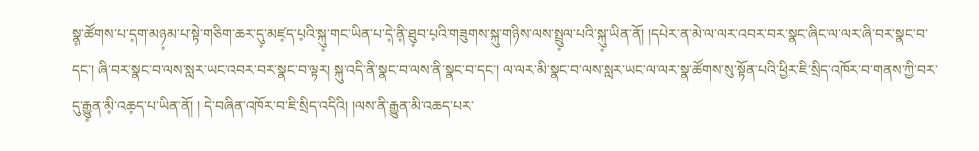སྣ༷་ཚོགས་པ་ད༷ག་མཉ༷མ་པ་སྟེ་གཅིག་ཆར་དུ༷་མཛ༷ད་པ༷འི་སྐུ༷་གང་ཡིན་པ་དེ༷་ནི༷་ཐུ༷བ་པ༷འི་གཟུགས་སྐུ་གཉིས་ལས་སྤྲུ༷ལ་པའི་སྐུ༷་ཡིན་ནོ། །དཔེར་ན་མེ་ལ་ལར་འབར་བར་སྣང་ཞིང་ལ་ལར་ཞི་བར་སྣང་བ་དང་། ཞི་བར་སྣང་བ་ལས་སླར་ཡང་འབར་བར་སྣང་བ་ལྟར། སྐུ་འདི་ནི་སྣང་བ་ལས་ནི་སྣང་བ་དང་། ལ་ལར་མི་སྣང་བ་ལས་སླར་ཡང་ལ་ལར་སྣ་ཚོགས་སུ་སྟོན་པའི་ཕྱིར་ཇི་སྲིད་འཁོར་བ་གནས་ཀྱི་བར་དུ་རྒྱུ༷ན་མི༷་འཆ༷ད་པ་ཡིན་ནོ། ། དེ་བཞིན་འཁོར་བ་ཇི་སྲིད་འདིའི། །ལས་ནི་རྒྱུན་མི་འཆད་པར་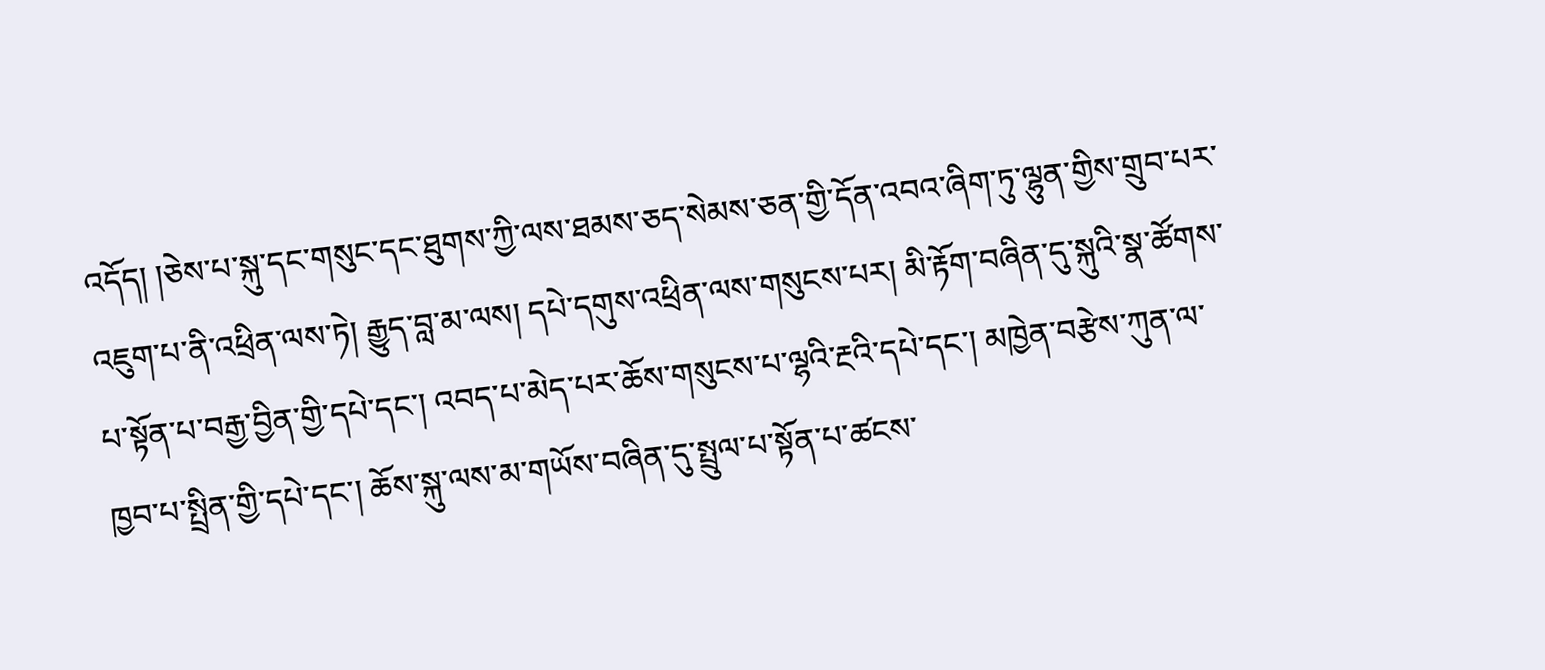འདོད། །ཅེས་པ་སྐུ་དང་གསུང་དང་ཐུགས་ཀྱི་ལས་ཐམས་ཅད་སེམས་ཅན་གྱི་དོན་འབའ་ཞིག་ཏུ་ལྷུན་གྱིས་གྲུབ་པར་འཇུག་པ་ནི་འཕྲིན་ལས་ཏེ། རྒྱུད་བླ་མ་ལས། དཔེ་དགུས་འཕྲིན་ལས་གསུངས་པར། མི་རྟོག་བཞིན་དུ་སྐུའི་སྣ་ཚོགས་པ་སྟོན་པ་བརྒྱ་བྱིན་གྱི་དཔེ་དང་། འབད་པ་མེད་པར་ཆོས་གསུངས་པ་ལྷའི་རྔའི་དཔེ་དང་། མཁྱེན་བརྩེས་ཀུན་ལ་ཁྱབ་པ་སྤྲིན་གྱི་དཔེ་དང་། ཆོས་སྐུ་ལས་མ་གཡོས་བཞིན་དུ་སྤྲུལ་པ་སྟོན་པ་ཚངས་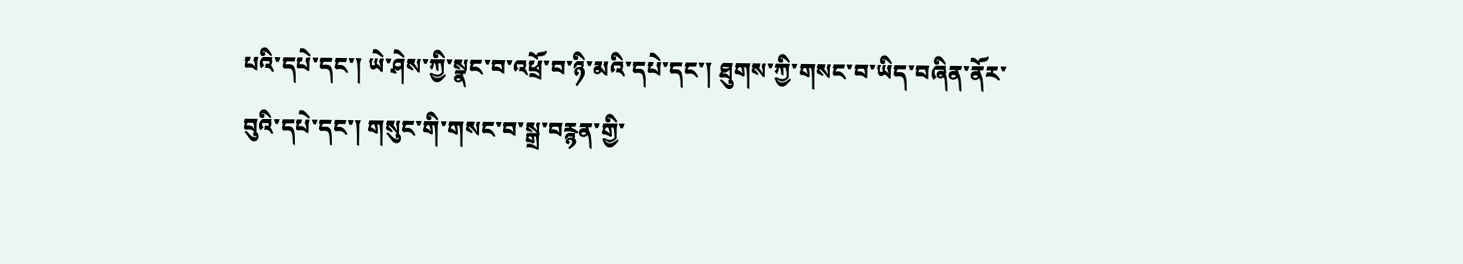པའི་དཔེ་དང་། ཡེ་ཤེས་ཀྱི་སྣང་བ་འཕྲོ་བ་ཉི་མའི་དཔེ་དང་། ཐུགས་ཀྱི་གསང་བ་ཡིད་བཞིན་ནོར་བུའི་དཔེ་དང་། གསུང་གི་གསང་བ་སྒྲ་བརྙན་གྱི་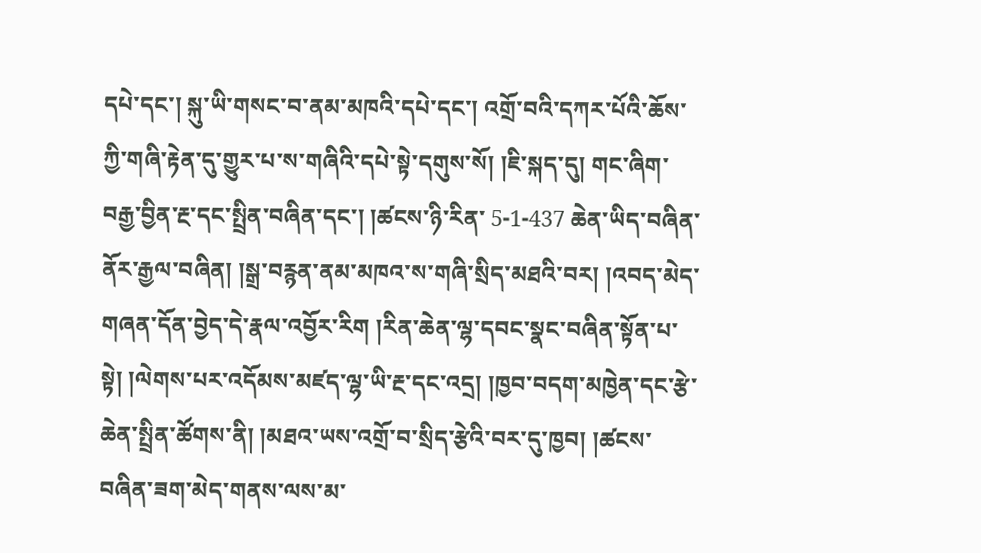དཔེ་དང་། སྐུ་ཡི་གསང་བ་ནམ་མཁའི་དཔེ་དང་། འགྲོ་བའི་དཀར་པོའི་ཆོས་ཀྱི་གཞི་རྟེན་དུ་གྱུར་པ་ས་གཞིའི་དཔེ་སྟེ་དགུས་སོ། །ཇི་སྐད་དུ། གང་ཞིག་བརྒྱ་བྱིན་རྔ་དང་སྤྲིན་བཞིན་དང་། །ཚངས་ཉི་རིན་ 5-1-437 ཆེན་ཡིད་བཞིན་ནོར་རྒྱལ་བཞིན། །སྒྲ་བརྙན་ནམ་མཁའ་ས་གཞི་སྲིད་མཐའི་བར། །འབད་མེད་གཞན་དོན་བྱེད་དེ་རྣལ་འབྱོར་རིག །རིན་ཆེན་ལྷ་དབང་སྣང་བཞིན་སྟོན་པ་སྟེ། །ལེགས་པར་འདོམས་མཛད་ལྷ་ཡི་རྔ་དང་འདྲ། །ཁྱབ་བདག་མཁྱེན་དང་རྩེ་ཆེན་སྤྲིན་ཚོགས་ནི། །མཐའ་ཡས་འགྲོ་བ་སྲིད་རྩེའི་བར་དུ་ཁྱབ། །ཚངས་བཞིན་ཟག་མེད་གནས་ལས་མ་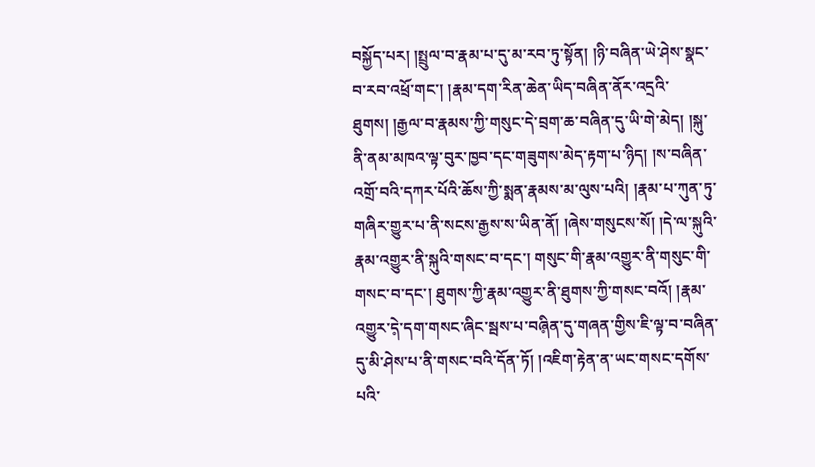བསྐྱོད་པར། །སྤྲུལ་བ་རྣམ་པ་དུ་མ་རབ་ཏུ་སྟོན། །ཉི་བཞིན་ཡེ་ཤེས་སྣང་བ་རབ་འཕྲོ་གང་། །རྣམ་དག་རིན་ཆེན་ཡིད་བཞིན་ནོར་འདྲའི་ཐུགས། །རྒྱལ་བ་རྣམས་ཀྱི་གསུང་དེ་བྲག་ཆ་བཞིན་དུ་ཡི་གེ་མེད། །སྐུ་ནི་ནམ་མཁའ་ལྟ་བུར་ཁྱབ་དང་གཟུགས་མེད་རྟག་པ་ཉིད། །ས་བཞིན་འགྲོ་བའི་དཀར་པོའི་ཆོས་ཀྱི་སྨན་རྣམས་མ་ལུས་པའི། །རྣམ་པ་ཀུན་ཏུ་གཞིར་གྱུར་པ་ནི་སངས་རྒྱས་ས་ཡིན་ནོ། །ཞེས་གསུངས་སོ། །དེ་ལ་སྐུའི་རྣམ་འགྱུར་ནི་སྐུའི་གསང་བ་དང་། གསུང་གི་རྣམ་འགྱུར་ནི་གསུང་གི་གསང་བ་དང་། ཐུགས་ཀྱི་རྣམ་འགྱུར་ནི་ཐུགས་ཀྱི་གསང་བའོ། །རྣམ་འགྱུར་དེ༷་དག་གསང་ཞིང་སྦས་པ་བཞི༷ན་དུ་གཞན་གྱིས་ཇི་ལྟ་བ་བཞིན་དུ་མི་ཤེས་པ་ནི་གསང་བའི་དོན་ཏོ། །འཇིག་རྟེན་ན་ཡང་གསང་དགོས་པའི་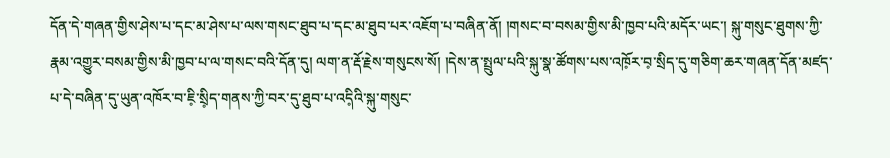དོན་དེ་གཞན་གྱིས་ཤེས་པ་དང་མ་ཤེས་པ་ལས་གསང་ཐུབ་པ་དང་མ་ཐུབ་པར་འཇོག་པ་བཞིན་ནོ། །གསང་བ་བསམ་གྱིས་མི་ཁྱབ་པའི་མདོར་ཡང་། སྐུ་གསུང་ཐུགས་ཀྱི་རྣམ་འགྱུར་བསམ་གྱིས་མི་ཁྱབ་པ་ལ་གསང་བའི་དོན་དུ། ལག་ན་རྡོ་རྗེས་གསུངས་སོ། །དེས་ན་སྤྲུལ་པའི་སྐུ་སྣ་ཚོགས་པས་འཁོ༷ར་བ༷་སྲིད་དུ་གཅིག་ཆར་གཞན་དོན་མཛད་པ་དེ་བཞིན་དུ་ཡུན་འཁོར་བ་ཇི༷་སྲི༷ད་གནས་ཀྱི་བར་དུ་ཐུབ་པ་འདི༷འི་སྐུ་གསུང་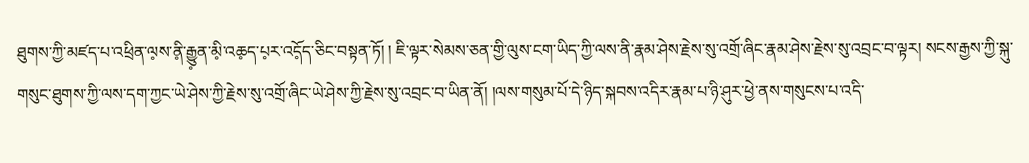ཐུགས་ཀྱི་མཛད་པ་འཕྲིན་ལ༷ས་ནི༷་རྒྱུ༷ན་མི༷་འཆ༷ད་པ༷ར་འདོ༷ད་ཅིང་བསྟན་ཏོ། ། ཇི་ལྟར་སེམས་ཅན་གྱི་ལུས་ངག་ཡིད་ཀྱི་ལས་ནི་རྣམ་ཤེས་རྗེས་སུ་འགྲོ་ཞིང་རྣམ་ཤེས་རྗེས་སུ་འབྲང་བ་ལྟར། སངས་རྒྱས་ཀྱི་སྐུ་གསུང་ཐུགས་ཀྱི་ལས་དག་ཀྱང་ཡེ་ཤེས་ཀྱི་རྗེས་སུ་འགྲོ་ཞིང་ཡེ་ཤེས་ཀྱི་རྗེས་སུ་འབྲང་བ་ཡིན་ནོ། །ལས་གསུམ་པོ་དེ་ཉིད་སྐབས་འདིར་རྣམ་པ་ཉི་ཤུར་ཕྱེ་ནས་གསུངས་པ་འདི་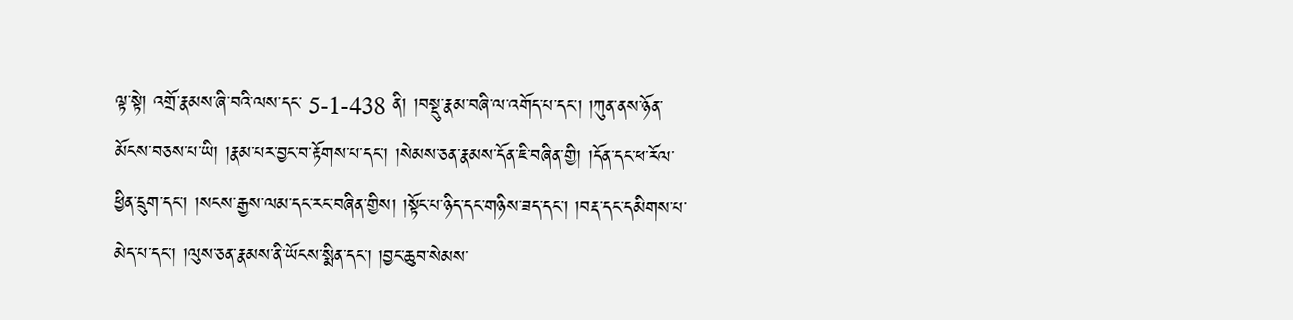ལྟ་སྟེ། འགྲོ་རྣམས་ཞི་བའི་ལས་དང་ 5-1-438 ནི། །བསྡུ་རྣམ་བཞི་ལ་འགོད་པ་དང་། །ཀུན་ནས་ཉོན་མོངས་བཅས་པ་ཡི། །རྣམ་པར་བྱང་བ་རྟོགས་པ་དང་། །སེམས་ཅན་རྣམས་དོན་ཇི་བཞིན་གྱི། །དོན་དང་ཕ་རོལ་ཕྱིན་དྲུག་དང་། །སངས་རྒྱས་ལམ་དང་རང་བཞིན་གྱིས། །སྟོང་པ་ཉིད་དང་གཉིས་ཟད་དང་། །བརྡ་དང་དམིགས་པ་མེད་པ་དང་། །ལུས་ཅན་རྣམས་ནི་ཡོངས་སྨིན་དང་། །བྱང་ཆུབ་སེམས་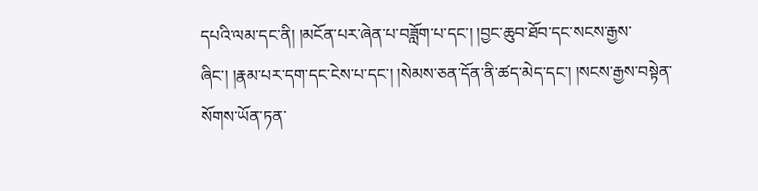དཔའི་ལམ་དང་ནི། །མངོན་པར་ཞེན་པ་བཟློག་པ་དང་། །བྱང་ཆུབ་ཐོབ་དང་སངས་རྒྱས་ཞིང་། །རྣམ་པར་དག་དང་ངེས་པ་དང་། །སེམས་ཅན་དོན་ནི་ཚད་མེད་དང་། །སངས་རྒྱས་བསྟེན་སོགས་ཡོན་ཏན་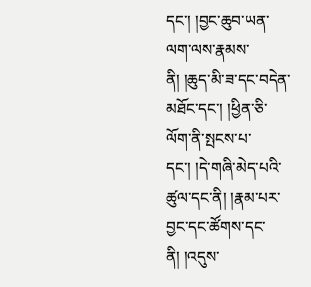དང་། །བྱང་ཆུབ་ཡན་ལག་ལས་རྣམས་ནི། །ཆུད་མི་ཟ་དང་བདེན་མཐོང་དང་། །ཕྱིན་ཅི་ལོག་ནི་སྤངས་པ་དང་། །དེ་གཞི་མེད་པའི་ཚུལ་དང་ནི། །རྣམ་པར་བྱང་དང་ཚོགས་དང་ནི། །འདུས་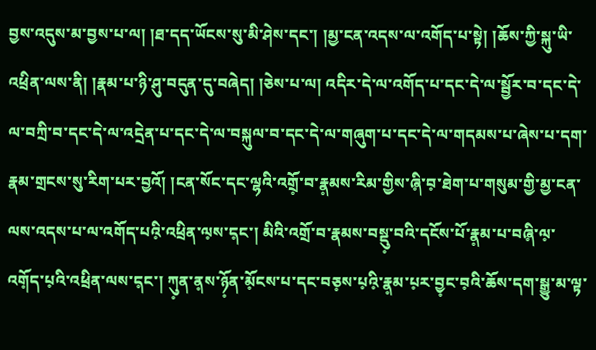བྱས་འདུས་མ་བྱས་པ་ལ། །ཐ་དད་ཡོངས་སུ་མི་ཤེས་དང་། །མྱ་ངན་འདས་ལ་འགོད་པ་སྟེ། །ཆོས་ཀྱི་སྐུ་ཡི་འཕྲིན་ལས་ནི། །རྣམ་པ་ཉི་ཤུ་བདུན་དུ་བཞེད། །ཅེས་པ་ལ། འདིར་དེ་ལ་འགོད་པ་དང་དེ་ལ་སྦྱོར་བ་དང་དེ་ལ་བཀྲི་བ་དང་དེ་ལ་འདྲེན་པ་དང་དེ་ལ་བསྐུལ་བ་དང་དེ་ལ་གཞུག་པ་དང་དེ་ལ་གདམས་པ་ཞེས་པ་དག་རྣམ་གྲངས་སུ་རིག་པར་བྱའོ། །ངན་སོང་དང་ལྷའི་འགྲོ༷་བ་རྣ༷མས་རིམ་གྱིས་ཞི༷་བ༷་ཐེག་པ་གསུམ་གྱི་མྱ་ངན་ལས་འདས་པ་ལ་འགོད་པའི༷་འཕྲིན་ལ༷ས་ད༷ང་། མིའི་འགྲོ་བ་རྣམས་བསྡུ༷་བའི་དངོས་པོ་རྣ༷མ་པ་བཞི༷་ལ༷་འགོ༷ད་པ༷འི་འཕྲིན་ལས་ད༷ང་། ཀུ༷ན་ན༷ས་ཉོ༷ན་མོ༷ངས་པ་དང་བཅ༷ས་པ༷འི༷་རྣ༷མ་པ༷ར་བྱ༷ང་བ༷འི་ཆོས་དག་སྒྱུ་མ་ལྟ་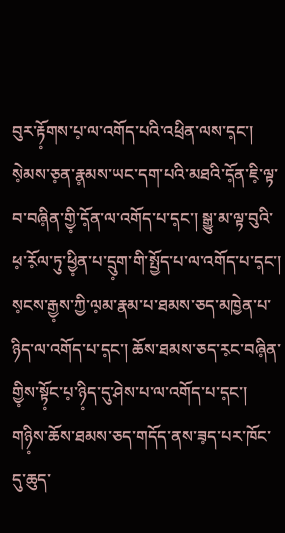བུར་རྟོ༷གས་པ༷་ལ་འགོད་པའི་འཕྲིན་ལས་ད༷ང་། སེ༷མས་ཅ༷ན་རྣ༷མས་ཡང་དག་པའི་མཐའི་དོ༷ན་ཇི༷་ལྟ་བ་བཞི༷ན་གྱི༷་དོ༷ན་ལ་འགོད་པ་ད༷ང་། སྒྱུ་མ་ལྟ་བུའི་ཕ༷་རོ༷ལ་ཏུ་ཕྱི༷ན་པ་དྲུ༷ག་གི་སྤྱོད་པ་ལ་འགོད་པ་ད༷ང་། ས༷ངས་རྒྱ༷ས་ཀྱི་ལ༷མ་རྣམ་པ་ཐམས་ཅད་མཁྱེན་པ་ཉིད་ལ་འགོད་པ་ད༷ང་། ཆོས་ཐམས་ཅད་ར༷ང་བཞི༷ན་གྱི༷ས་སྟོ༷ང་པ༷་ཉི༷ད་དུ་ཤེས་པ་ལ་འགོད་པ་ད༷ང་། གཉི༷ས་ཆོས་ཐམས་ཅད་གདོད་ནས་ཟ༷ད་པར་ཁོང་དུ་ཆུད་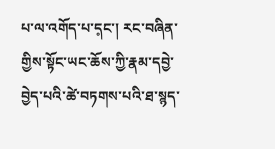པ་ལ་འགོད་པ་ད༷ང་། རང་བཞིན་གྱིས་སྟོང་ཡང་ཆོས་ཀྱི་རྣམ་དབྱེ་བྱེད་པའི་ཚེ་བཏགས་པའི་ཐ་སྙད་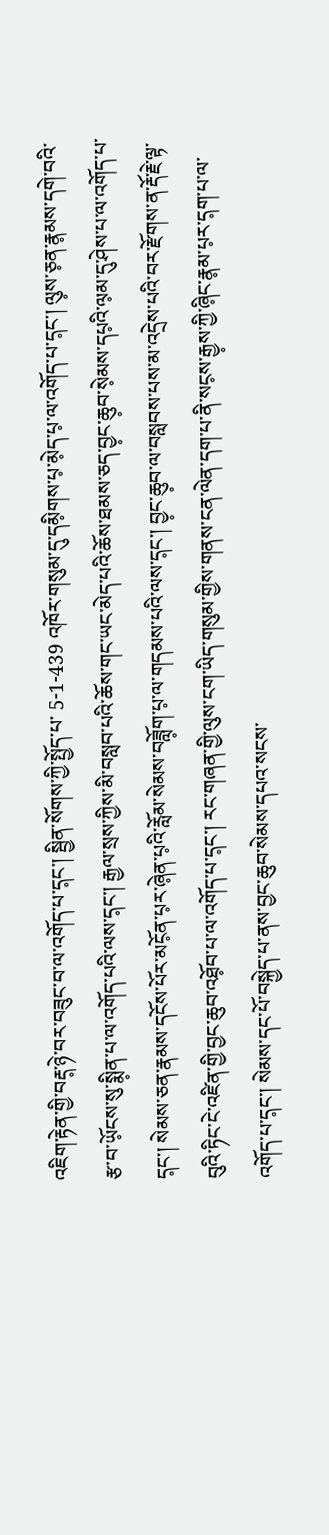འཇིག་རྟེན་གྱི་བརྡ༷་ཉེ་བར་བཟུང་བ་ལ་འགོད་པ་ད༷ང་། སྦྱིན་སོགས་ཀྱི་སྤྱོད་པ་ 5-1-439 འཁོར་གསུམ་དུ་དམི༷གས་པ༷་མེ༷ད་པ༷་ལ་འགོད་པ་ད༷ང་། ལུ༷ས་ཅ༷ན་རྣ༷མས་དགེ་བའི་རྩ་བ་ཡོ༷ངས་སུ་སྨི༷ན་པ་ལ་འགོད་པའི་ལས་ད༷ང་། རྒྱལ་སྲས་ཀྱིས་མི་བསླབ་པའི་ཆོས་གང་ཡང་མེད་པའི་ཆོས་ཐམས་ཅད་བྱ༷ང་ཆུ༷བ་སེ༷མས་དཔ༷འི་ལ༷མ་དུ་ཤེས་པ་ལ་འགོད་པ་ད༷ང་། སེམས་ཅན་རྣམས་དངོས་པོར་མངོ༷ན་པ༷ར་ཞེ༷ན་པ༷འི་རློམ་སེམས་བཟློ༷ག་པ༷་ལ་གདམས་པའི་ལས་ད༷ང་། བྱ༷ང་ཆུ༷བ་ལ་བསླབས་པས་མ་འདྲེས་པའི་བར་རྫོགས་ན་རྡོ་རྗེ་ལྟ་བུའི་ཏིང་ངེ་འཛིན་གྱི་བྱང་ཆུབ་འཐོ༷བ་པ་ལ་འགོད་པ་ད༷ང་། རང་གཞན་གྱི་ལུས་ངག་ཡིད་གསུམ་གྱིས་གནས་ངན་ལེན་དག་པ་ནི་སང༷ས་རྒྱ༷ས་ཀྱི་ཞི༷ང་རྣ༷མ་པ༷ར་ད༷ག་པ་ལ་འགོད་པ་ད༷ང་། སེམས་དང་པོ་བསྐྱེད་པ་ནས་བྱང་ཆུབ་སེམས་དཔའ་སངས་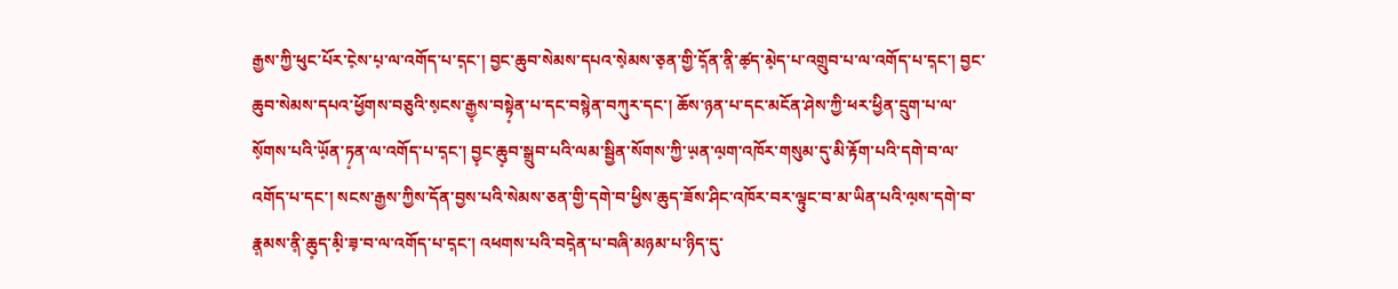རྒྱས་ཀྱི་ཕུང་པོར་ངེ༷ས་པ༷་ལ་འགོད་པ་ད༷ང་། བྱང་ཆུབ་སེམས་དཔའ་སེ༷མས་ཅ༷ན་གྱི་དོ༷ན་ནི༷་ཚ༷ད་མེ༷ད་པ་འགྲུབ་པ་ལ་འགོད་པ་ད༷ང་། བྱང་ཆུབ་སེམས་དཔའ་ཕྱོགས་བཅུའི་ས༷ངས་རྒྱ༷ས་བསྟེ༷ན་པ་དང་བསྙེན་བཀུར་དང་། ཆོས་ཉན་པ་དང་མངོན་ཤེས་ཀྱི་ཕར་ཕྱིན་དྲུག་པ་ལ་སོ༷གས་པའི་ཡོ༷ན་ཏ༷ན་ལ་འགོད་པ་ད༷ང་། བྱ༷ང་ཆུ༷བ་སྒྲུབ་པའི་ལམ་སྦྱིན་སོགས་ཀྱི་ཡ༷ན་ལ༷ག་འཁོར་གསུམ་དུ་མི་རྟོག་པའི་དགེ་བ་ལ་འགོད་པ་དང་། སངས་རྒྱས་ཀྱིས་དོན་བྱས་པའི་སེམས་ཅན་གྱི་དགེ་བ་ཕྱིས་ཆུད་ཟོས་ཤིང་འཁོར་བར་ལྟུང་བ་མ་ཡིན་པའི་ལ༷ས་དགེ་བ་རྣ༷མས་ནི༷་ཆུ༷ད་མི༷་ཟ༷་བ་ལ་འགོད་པ་ད༷ང་། འཕགས་པའི་བདེ༷ན་པ་བཞི་མཉམ་པ་ཉིད་དུ་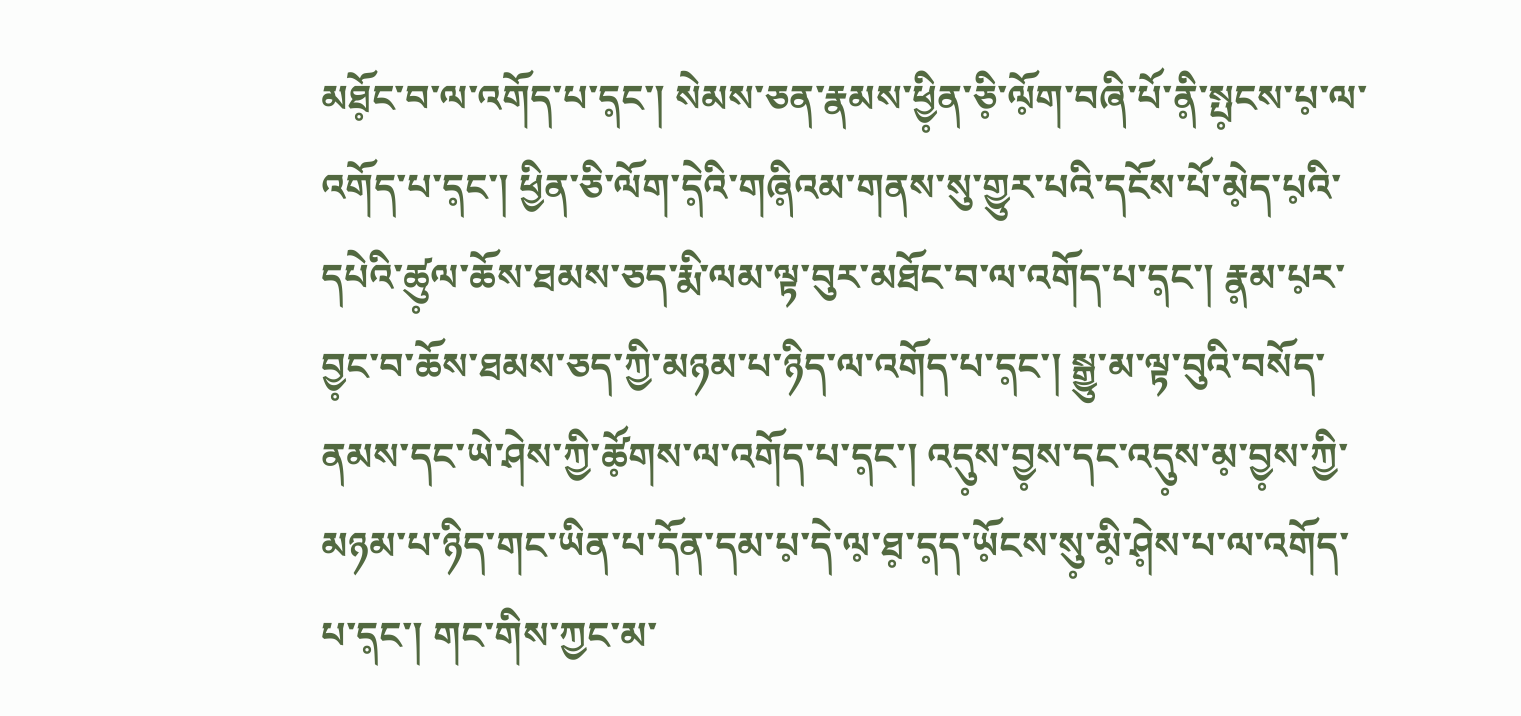མཐོ༷ང་བ་ལ་འགོད་པ་ད༷ང་། སེམས་ཅན་རྣམས་ཕྱི༷ན་ཅི༷་ལོ༷ག་བཞི་པོ་ནི༷་སྤ༷ངས་པ༷་ལ་འགོད་པ་ད༷ང་། ཕྱིན་ཅི་ལོག་དེ༷འི་གཞི༷འམ་གནས་སུ་གྱུར་པའི་དངོས་པོ་མེ༷ད་པ༷འི་དཔེའི་ཚུ༷ལ་ཆོས་ཐམས་ཅད་རྨི་ལམ་ལྟ་བུར་མཐོང་བ་ལ་འགོད་པ་ད༷ང་། རྣ༷མ་པ༷ར་བྱ༷ང་བ་ཆོས་ཐམས་ཅད་ཀྱི་མཉམ་པ་ཉིད་ལ་འགོད་པ་ད༷ང་། སྒྱུ་མ་ལྟ་བུའི་བསོད་ནམས་དང་ཡེ་ཤེས་ཀྱི་ཚོ༷གས་ལ་འགོད་པ་ད༷ང་། འདུ༷ས་བྱ༷ས་དང་འདུ༷ས་མ༷་བྱ༷ས་ཀྱི་མཉམ་པ་ཉིད་གང་ཡིན་པ་དོན་དམ་པ༷་དེ་ལ༷་ཐ༷་ད༷ད་ཡོ༷ངས་སུ༷་མི༷་ཤེ༷ས་པ་ལ་འགོད་པ་ད༷ང་། གང་གིས་ཀྱང་མ་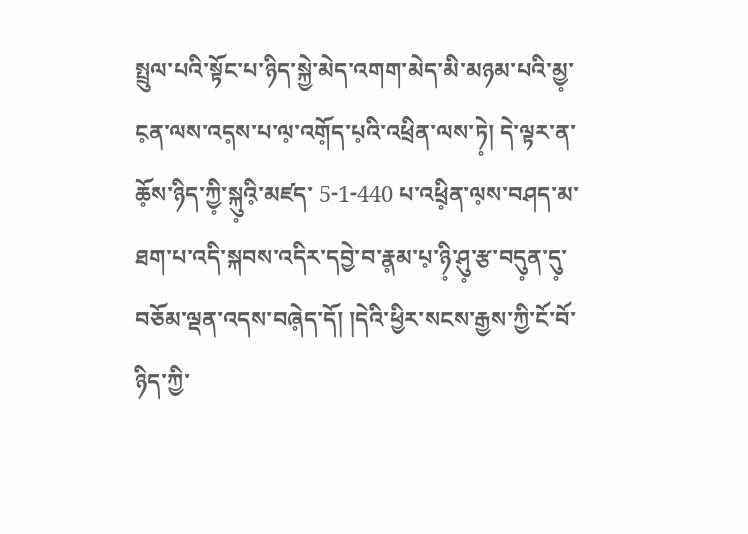སྤྲུལ་པའི་སྟོང་པ་ཉིད་སྐྱེ་མེད་འགག་མེད་མི་མཉམ་པའི་མྱ༷་ང༷ན་ལས་འད༷ས་པ་ལ༷་འགོ༷ད་པ༷འི་འཕྲིན་ལས་ཏེ༷། དེ་ལྟར་ན་ཆོ༷ས་ཉིད་ཀྱི༷་སྐུ༷འི༷་མཛད་ 5-1-440 པ་འཕྲི༷ན་ལ༷ས་བཤད་མ་ཐག་པ་འདི་སྐབས་འདིར་དབྱེ་བ་རྣ༷མ་པ༷་ཉི༷་ཤུ༷་རྩ་བདུ༷ན་དུ༷་བཅོམ་ལྡན་འདས་བཞེ༷ད་དོ། །དེའི་ཕྱིར་སངས་རྒྱས་ཀྱི་ངོ་བོ་ཉིད་ཀྱི་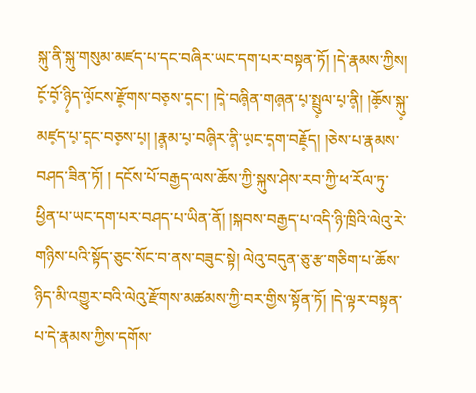སྐུ་ནི་སྐུ་གསུམ་མཛད་པ་དང་བཞིར་ཡང་དག་པར་བསྟན་ཏོ། །དེ་རྣམས་ཀྱིས། ངོ༷་བོ༷་ཉི༷ད་ལོ༷ངས་རྫོ༷གས་བཅ༷ས་ད༷ང་། །དེ༷་བཞི༷ན་གཞ༷ན་པ༷་སྤྲུ༷ལ་པ༷་ནི༷། །ཆོ༷ས་སྐུ༷་མཛ༷ད་པ༷་ད༷ང་བཅ༷ས་པ༷། །རྣ༷མ་པ༷་བཞི༷ར་ནི༷་ཡ༷ང་ད༷ག་བརྗོ༷ད། །ཅེས་པ་རྣམས་བཤད་ཟིན་ཏོ། ། དངོས་པོ་བརྒྱད་ལས་ཆོས་ཀྱི་སྐུས་ཤེས་རབ་ཀྱི་ཕ་རོལ་ཏུ་ཕྱིན་པ་ཡང་དག་པར་བཤད་པ་ཡིན་ནོ། །སྐབས་བརྒྱད་པ་འདི་ཉི་ཁྲིའི་ལེའུ་རེ་གཉིས་པའི་སྟོད་ཅུང་སོང་བ་ནས་བཟུང་སྟེ། ལེའུ་བདུན་ཅུ་རྩ་གཅིག་པ་ཆོས་ཉིད་མི་འགྱུར་བའི་ལེའུ་རྫོགས་མཚམས་ཀྱི་བར་གྱིས་སྟོན་ཏོ། །དེ་ལྟར་བསྟན་པ་དེ་རྣམས་ཀྱིས་དགོས་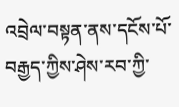འབྲེལ་བསྟན་ནས་དངོས་པོ་བརྒྱད་ཀྱིས་ཤེས་རབ་ཀྱི་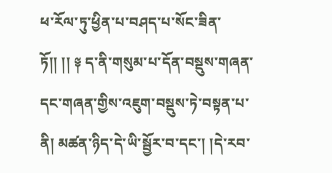ཕ་རོལ་ཏུ་ཕྱིན་པ་བཤད་པ་སོང་ཟིན་ཏོ།། །། ༈ ད་ནི་གསུམ་པ་དོན་བསྡུས་གཞན་དང་གཞན་གྱིས་འཇུག་བསྡུས་ཏེ་བསྟན་པ་ནི། མཚན་ཉིད་དེ་ཡི་སྦྱོར་བ་དང་། །དེ་རབ་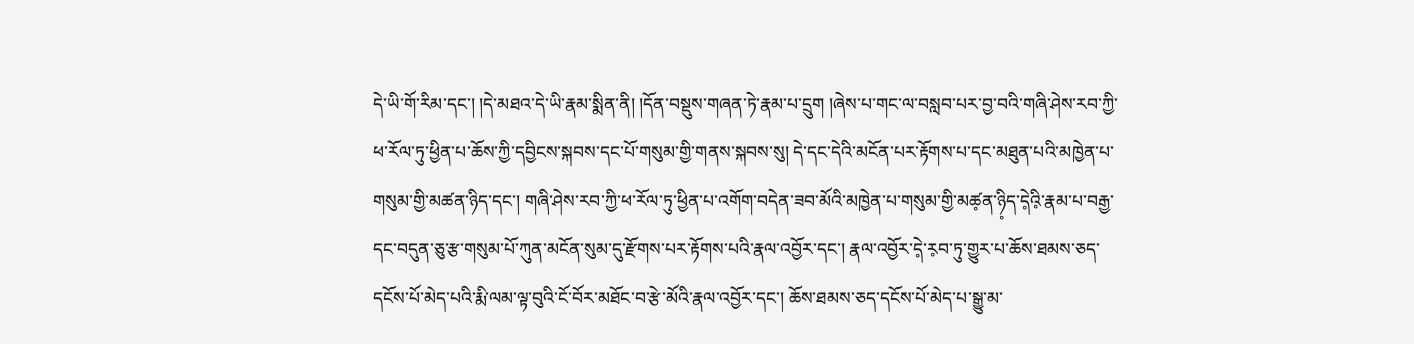དེ་ཡི་གོ་རིམ་དང་། །དེ་མཐའ་དེ་ཡི་རྣམ་སྨིན་ནི། །དོན་བསྡུས་གཞན་ཏེ་རྣམ་པ་དྲུག །ཞེས་པ་གང་ལ་བསླབ་པར་བྱ་བའི་གཞི་ཤེས་རབ་ཀྱི་ཕ་རོལ་ཏུ་ཕྱིན་པ་ཆོས་ཀྱི་དབྱིངས་སྐབས་དང་པོ་གསུམ་གྱི་གནས་སྐབས་སུ། དེ་དང་དེའི་མངོན་པར་རྟོགས་པ་དང་མཐུན་པའི་མཁྱེན་པ་གསུམ་གྱི་མཚན་ཉིད་དང་། གཞི་ཤེས་རབ་ཀྱི་ཕ་རོལ་ཏུ་ཕྱིན་པ་འགོག་བདེན་ཟབ་མོའི་མཁྱེན་པ་གསུམ་གྱི་མཚ༷ན་ཉི༷ད་དེ༷འི༷་རྣམ་པ་བརྒྱ་དང་བདུན་ཅུ་རྩ་གསུམ་པོ་ཀུན་མངོན་སུམ་དུ་རྫོགས་པར་རྟོགས་པའི་རྣལ་འབྱོར་དང་། རྣལ་འབྱོར་དེ༷་ར༷བ་ཏུ་གྱུར་པ་ཆོས་ཐམས་ཅད་དངོས་པོ་མེད་པའི་རྨི་ལམ་ལྟ་བུའི་ངོ་བོར་མཐོང་བ་རྩེ་མོའི་རྣལ་འབྱོར་དང་། ཆོས་ཐམས་ཅད་དངོས་པོ་མེད་པ་སྒྱུ་མ་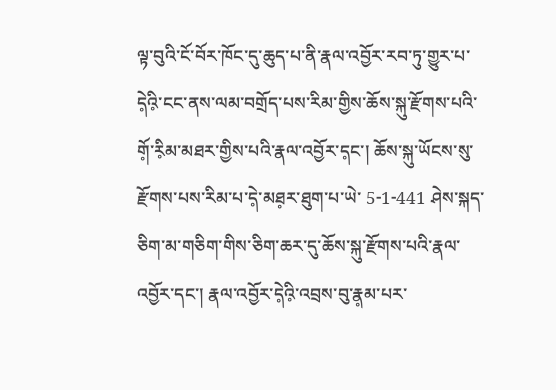ལྟ་བུའི་ངོ་བོར་ཁོང་དུ་ཆུད་པ་ནི་རྣལ་འབྱོར་རབ་ཏུ་གྱུར་པ་དེ༷འི༷་ངང་ནས་ལམ་བགྲོད་པས་རིམ་གྱིས་ཆོས་སྐུ་རྫོགས་པའི་གོ༷་རི༷མ་མཐར་གྱིས་པའི་རྣལ་འབྱོར་ད༷ང་། ཆོས་སྐུ་ཡོངས་སུ་རྫོགས་པས་རིམ་པ་དེ༷་མཐ༷ར་ཐུག་པ་ཡེ་ 5-1-441 ཤེས་སྐད་ཅིག་མ་གཅིག་གིས་ཅིག་ཆར་དུ་ཆོས་སྐུ་རྫོགས་པའི་རྣལ་འབྱོར་དང་། རྣལ་འབྱོར་དེ༷འི༷་འབྲས་བུ་རྣ༷མ་པར་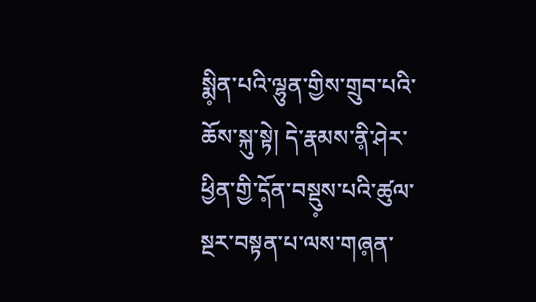སྨི༷ན་པའི་ལྷུན་གྱིས་གྲུབ་པའི་ཆོས་སྐུ་སྟེ། དེ་རྣམས་ནི༷་ཤེར་ཕྱིན་གྱི་དོ༷ན་བསྡུ༷ས་པའི་ཚུལ་སྔར་བསྟན་པ་ལས་གཞ༷ན་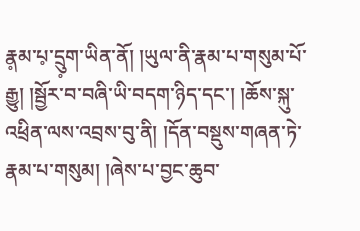རྣ༷མ་པ༷་དྲུ༷ག་ཡིན་ནོ། །ཡུལ་ནི་རྣམ་པ་གསུམ་པོ་རྒྱུ། །སྦྱོར་བ་བཞི་ཡི་བདག་ཉིད་དང་། །ཆོས་སྐུ་འཕྲིན་ལས་འབྲས་བུ་ནི། །དོན་བསྡུས་གཞན་ཏེ་རྣམ་པ་གསུམ། །ཞེས་པ་བྱང་ཆུབ་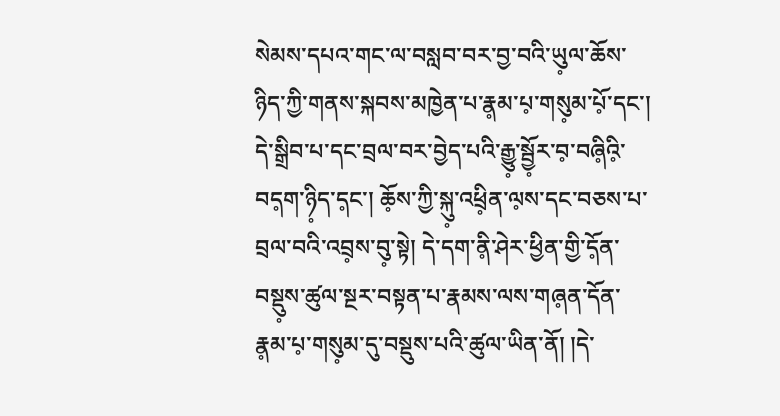སེམས་དཔའ་གང་ལ་བསླབ་བར་བྱ་བའི་ཡུ༷ལ་ཆོས་ཉིད་ཀྱི་གནས་སྐབས་མཁྱེན་པ་རྣ༷མ་པ༷་གསུ༷མ་པོ༷་དང་། དེ་སྒྲིབ་པ་དང་བྲལ་བར་བྱེད་པའི་རྒྱུ༷་སྦྱོ༷ར་བ༷་བཞི༷འི༷་བད༷ག་ཉི༷ད་ད༷ང་། ཆོ༷ས་ཀྱི་སྐུ༷་འཕྲི༷ན་ལ༷ས་དང་བཅས་པ་བྲལ་བའི་འབྲ༷ས་བུ༷་སྟེ། དེ་དག་ནི༷་ཤེར་ཕྱིན་གྱི་དོ༷ན་བསྡུ༷ས་ཚུལ་སྔར་བསྟན་པ་རྣམས་ལས་གཞ༷ན་དོན་རྣ༷མ་པ༷་གསུ༷མ་དུ་བསྡུས་པའི་ཚུལ་ཡིན་ནོ། །དེ་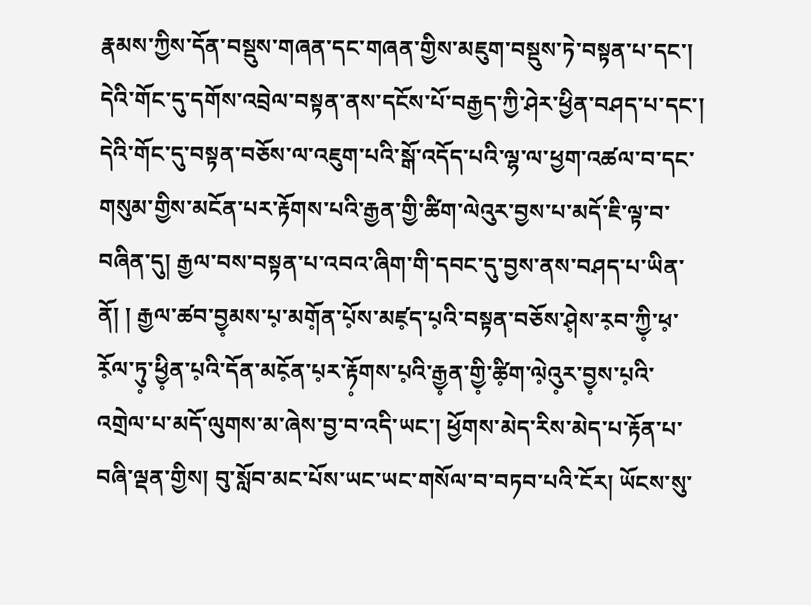རྣམས་ཀྱིས་དོན་བསྡུས་གཞན་དང་གཞན་གྱིས་མཇུག་བསྡུས་ཏེ་བསྟན་པ་དང་། དེའི་གོང་དུ་དགོས་འབྲེལ་བསྟན་ནས་དངོས་པོ་བརྒྱད་ཀྱི་ཤེར་ཕྱིན་བཤད་པ་དང་། དེའི་གོང་དུ་བསྟན་བཅོས་ལ་འཇུག་པའི་སྒོ་འདོད་པའི་ལྷ་ལ་ཕྱག་འཚལ་བ་དང་གསུམ་གྱིས་མངོན་པར་རྟོགས་པའི་རྒྱན་གྱི་ཚིག་ལེའུར་བྱས་པ་མདོ་ཇི་ལྟ་བ་བཞིན་དུ། རྒྱལ་བས་བསྟན་པ་འབའ་ཞིག་གི་དབང་དུ་བྱས་ནས་བཤད་པ་ཡིན་ནོ། ། རྒྱལ་ཚབ་བྱ༷མས་པ༷་མགོ༷ན་པོ༷ས་མཛ༷ད་པ༷འི་བསྟན་བཅོས་ཤེ༷ས་ར༷བ་ཀྱི༷་ཕ༷་རོ༷ལ་ཏུ༷་ཕྱི༷ན་པ༷འི་དོན་མངོ༷ན་པ༷ར་རྟོ༷གས་པ༷འི་རྒྱ༷ན་གྱི༷་ཚི༷ག་ལེ༷འུ༷ར་བྱ༷ས་པ༷འི་འགྲེལ་པ་མདོ་ལུགས་མ་ཞེས་བྱ་བ་འདི་ཡང་། ཕྱོགས་མེད་རིས་མེད་པ་རྟོན་པ་བཞི་ལྡན་གྱིས། བུ་སློབ་མང་པོས་ཡང་ཡང་གསོལ་བ་བཏབ་པའི་ངོར། ཡོངས་སུ་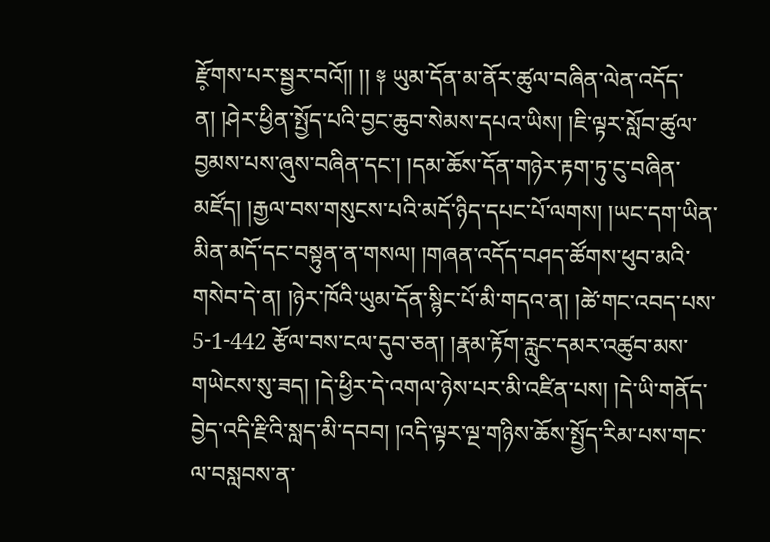རྫོ༷གས་པར་སྦྱར་བའོ།། །། ༈ ཡུམ་དོན་མ་ནོར་ཚུལ་བཞིན་ལེན་འདོད་ན། །ཤེར་ཕྱིན་སྤྱོད་པའི་བྱང་ཆུབ་སེམས་དཔའ་ཡིས། །ཇི་ལྟར་སློབ་ཚུལ་བྱམས་པས་ཞུས་བཞིན་དང་། །དམ་ཆོས་དོན་གཉེར་རྟག་ཏུ་ངུ་བཞིན་མཛོད། །རྒྱལ་བས་གསུངས་པའི་མདོ་ཉིད་དཔང་པོ་ལགས། །ཡང་དག་ཡིན་མིན་མདོ་དང་བསྟུན་ན་གསལ། །གཞན་འདོད་བཤད་ཚོགས་ཕུབ་མའི་གསེབ་དེ་ན། །ཉེར་ཁོའི་ཡུམ་དོན་སྙིང་པོ་མི་གདའ་ན། །ཚེ་གང་འབད་པས་ 5-1-442 རྩོལ་བས་ངལ་དུབ་ཅན། །རྣམ་རྟོག་རླུང་དམར་འཚུབ་མས་གཡེངས་སུ་ཟད། །དེ་ཕྱིར་དེ་འགལ་ཉེས་པར་མི་འཛིན་པས། །དེ་ཡི་གནོད་བྱེད་འདི་རྫིའི་སླད་མི་དབབ། །འདི་ལྟར་ལྔ་གཉིས་ཆོས་སྤྱོད་རིམ་པས་གང་ལ་བསླབས་ན་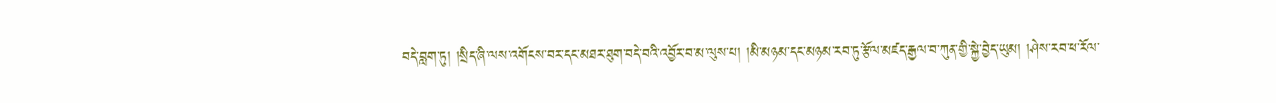བདེ་བླག་ཏུ། །སྲིད་ཞི་ལས་འགོངས་བར་དང་མཐར་ཐུག་བདེ་བའི་འབྱོར་བ་མ་ལུས་པ། །མི་མཉམ་དང་མཉམ་རབ་ཏུ་རྩོལ་མཛད་རྒྱལ་བ་ཀུན་གྱི་སྐྱེ་བྱེད་ཡུམ། །ཤེས་རབ་ཕ་རོལ་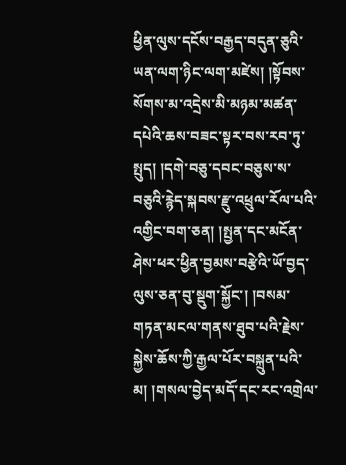ཕྱིན་ལུས་དངོས་བརྒྱད་བདུན་ཅུའི་ཡན་ལག་ཉིང་ལག་མཛེས། །སྟོབས་སོགས་མ་འདྲེས་མི་མཉམ་མཚན་དཔེའི་ཆས་བཟང་སྟར་བས་རབ་ཏུ་སྤུད། །དགེ་བཅུ་དབང་བཅུས་ས་བཅུའི་རྙེད་སྐབས་རྫུ་འཕྲུལ་རོལ་པའི་འགྱིང་བག་ཅན། །སྤྱན་དང་མངོན་ཤེས་ཕར་ཕྱིན་བྱམས་བརྩེའི་ཡོ་བྱད་ལུས་ཅན་བུ་སྡུག་སྐྱོང་། །བསམ་གཏན་མངལ་གནས་ཐུབ་པའི་རྗེས་སྐྱེས་ཆོས་ཀྱི་རྒྱལ་པོར་བསྐྲུན་པའི་མ། །གསལ་བྱེད་མདོ་དང་རང་འགྲེལ་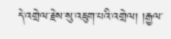དེ་འགྲེལ་རྗེས་སུ་འཇུག་པའི་འགྲེལ། །རྒྱལ་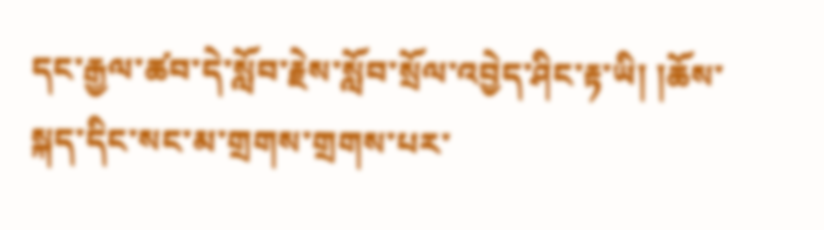དང་རྒྱལ་ཚབ་དེ་སློབ་རྗེས་སློབ་སྲོལ་འབྱེད་ཤིང་རྟ་ཡི། །ཆོས་སྐད་དིང་སང་མ་གྲགས་གྲགས་པར་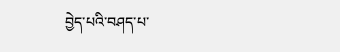བྱེད་པའི་བཤད་པ་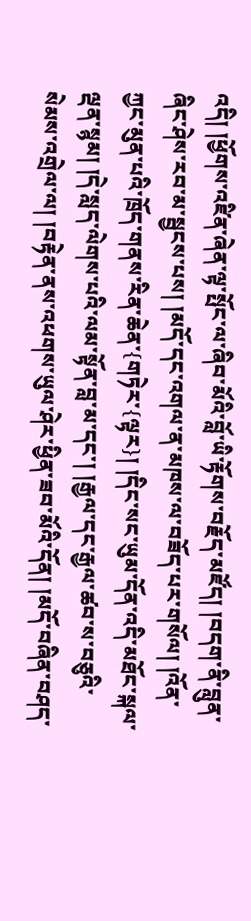འདི། །ཕྱོགས་འཛིན་ཞེན་ལྟ་སྤོང་ལ་ཞིབ་མོའི་བློ་ཡི་རྟོགས་བརྗོད་མཛོད། །བདག་ནི་བླུན་ཞིང་ཤེས་རབ་མ་སྦྱངས་པས། །མདོ་དང་འགལ་ན་མཁས་ལ་བཟོད་པར་གསོལ། །འོན་ཀྱང་མུན་པའི་ཁྲོད་གནས་རིན་ཆེན་{གཏེར་{ལྟར}། །དིང་སང་ཡུམ་དོན་འདི་མཐོང་སྐལ་ལྡན་སྙམ། །དེ་སླད་ལེགས་པའི་ལམ་སྟོན་བླ་མ་དང་། །རྒྱལ་དང་རྒྱལ་ཚབ་ས་བཅུའི་སེམས་འགྲེལ་ལ། །བརྟེན་ནས་འཕགས་ཡུལ་ཤེར་ཕྱིན་ཟབ་མོའི་དོན། །མདོ་བཞིན་བཤད་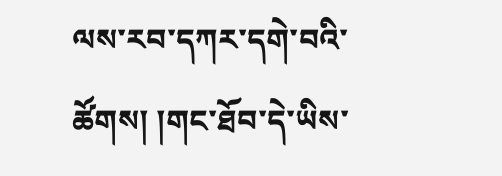ལས་རབ་དཀར་དགེ་བའི་ཚོགས། །གང་ཐོབ་དེ་ཡིས་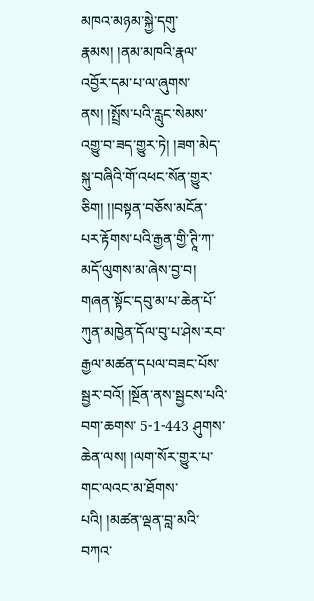མཁའ་མཉམ་སྐྱེ་དགུ་རྣམས། །ནམ་མཁའི་རྣལ་འབྱོར་དམ་པ་ལ་ཞུགས་ནས། །སྤྲོས་པའི་རླུང་སེམས་འགྱུ་བ་ཟད་གྱུར་ཏེ། །ཟག་མེད་སྐུ་བཞིའི་གོ་འཕང་སོན་གྱུར་ཅིག། །།བསྟན་བཅོས་མངོན་པར་རྟོགས་པའི་རྒྱན་གྱི་ཊཱི་ཀ་མདོ་ལུགས་མ་ཞེས་བྱ་བ། གཞན་སྟོང་དབུ་མ་པ་ཆེན་པོ་ཀུན་མཁྱེན་དོལ་བུ་པ་ཤེས་རབ་རྒྱལ་མཚན་དཔལ་བཟང་པོས་སྦྱར་བའོ། །སྔོན་ནས་སྦྱངས་པའི་བག་ཆགས་ 5-1-443 ཤུགས་ཆེན་ལས། །ལག་སོར་གྱུར་པ་གང་ལའང་མ་ཐོགས་པའི། །མཚན་ལྡན་བླ་མའི་བཀའ་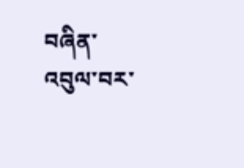བཞིན་འབུལ་བར་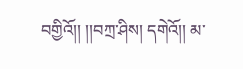བགྱིའོ།། །།བཀྲ་ཤིས། དགེའོ།། མ་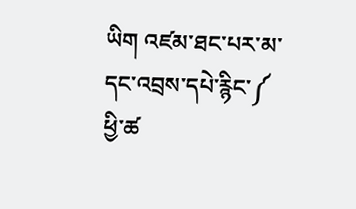ཡིག འཛམ་ཐང་པར་མ་དང་འབྲས་དཔེ་རྙིང་༼ ཕྱི་ཚ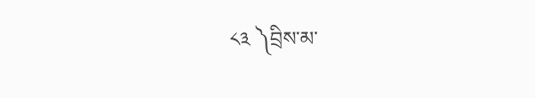༨༣ ༽བྲིས་མ་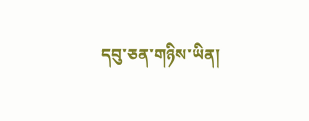དབུ་ཅན་གཉིས་ཡིན།